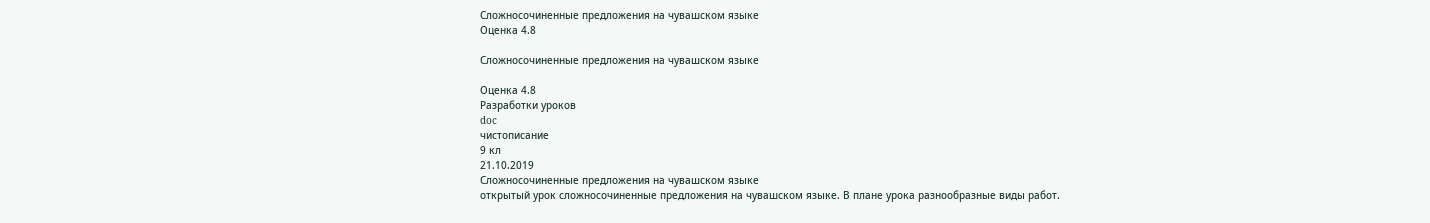Сложносочиненные предложения на чувашском языке
Оценка 4.8

Сложносочиненные предложения на чувашском языке

Оценка 4.8
Разработки уроков
doc
чистописание
9 кл
21.10.2019
Сложносочиненные предложения на чувашском языке
открытый урок сложносочиненные предложения на чувашском языке. В плане урока разнообразные виды работ.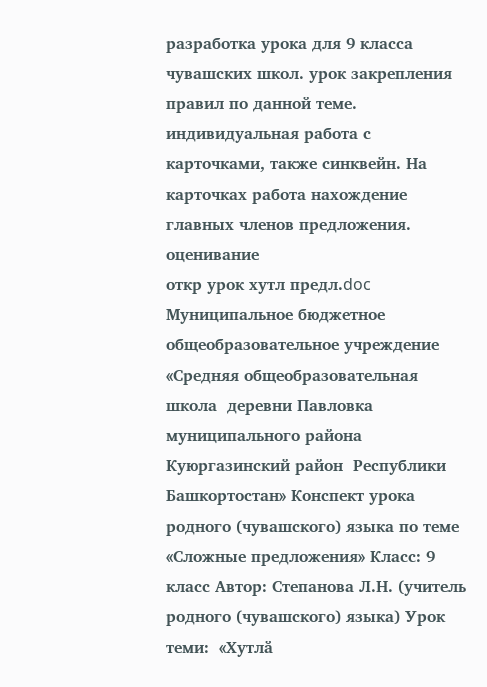разработка урока для 9 класса чувашских школ. урок закрепления правил по данной теме. индивидуальная работа с карточками, также синквейн. На карточках работа нахождение главных членов предложения. оценивание
откр урок хутл предл.doc
Муниципальное бюджетное общеобразовательное учреждение «Средняя общеобразовательная школа  деревни Павловка  муниципального района Куюргазинский район  Республики Башкортостан» Конспект урока родного (чувашского) языка по теме «Сложные предложения» Класс: 9 класс Автор: Степанова Л.Н. (учитель родного (чувашского) языка) Урок теми:  «Хутлӑ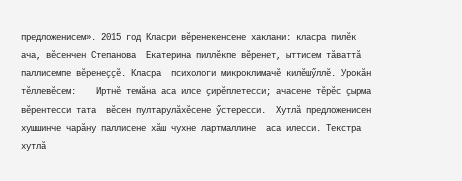предложенисем». 2015 год Класри вӗренекенсене хаклани: класра пилӗк ача, вӗсенчен Степанова  Екатерина пиллӗкпе вӗренет, ыттисем тӑваттӑ паллисемпе вӗренеҫҫӗ. Класра  психологи микроклимачӗ килӗшӳллӗ. Урокӑн тӗллевӗсем:    Иртнӗ темӑна аса илсе ҫирӗплетесси; ачасене тӗрӗс ҫырма вӗрентесси тата  вӗсен пултарулӑхӗсене ӳстересси.  Хутлӑ предложенисен хушшинче чарӑну паллисене хӑш чухне лартмаллине  аса илесси. Текстра хутлӑ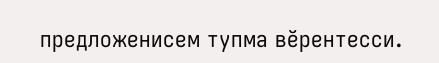предложенисем тупма вӗрентесси.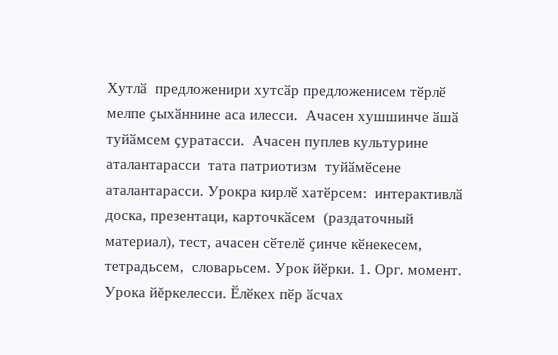Хутлӑ  предложенири хутсӑр предложенисем тӗрлӗ мелпе ҫыхӑннине аса илесси.  Ачасен хушшинче ӑшӑ туйӑмсем ҫуратасси.  Ачасен пуплев культурине аталантарасси  тата патриотизм  туйӑмӗсене  аталантарасси. Урокра кирлӗ хатӗрсем:  интерактивлӑ доска, презентаци, карточкӑсем  (раздаточный материал), тест, ачасен сӗтелӗ ҫинче кӗнекесем, тетрадьсем,  словарьсем. Урок йӗрки. 1. Орг. момент. Урока йĕркелесси. Ӗлӗкех пӗр ӑсчах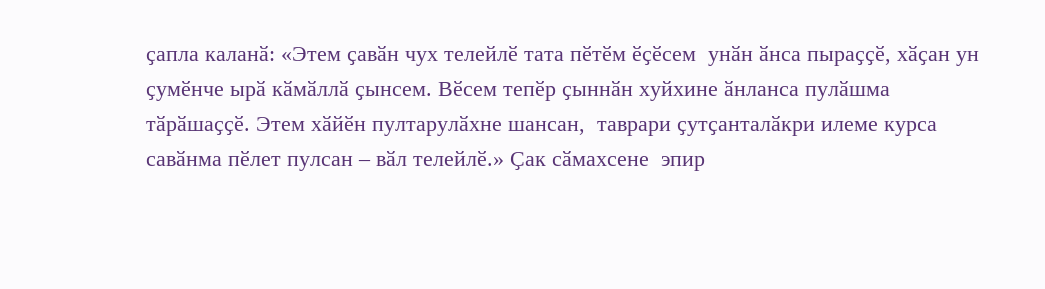ҫапла каланӑ: «Этем ҫавӑн чух телейлӗ тата пӗтӗм ӗҫӗсем  унӑн ӑнса пыраҫҫӗ, хӑҫан ун ҫумӗнче ырӑ кӑмӑллӑ ҫынсем. Вӗсем тепӗр ҫыннӑн хуйхине ӑнланса пулӑшма тӑрӑшаҫҫӗ. Этем хӑйӗн пултарулӑхне шансан,  таврари ҫутҫанталӑкри илеме курса савӑнма пӗлет пулсан – вӑл телейлӗ.» Ҫак сӑмахсене  эпир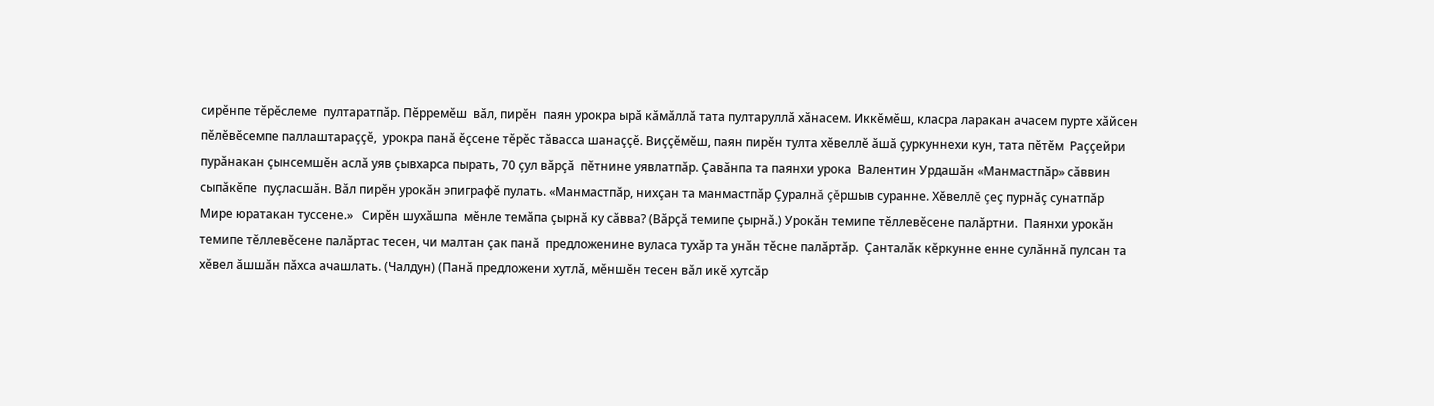сирӗнпе тӗрӗслеме  пултаратпӑр. Пӗрремӗш  вӑл, пирӗн  паян урокра ырӑ кӑмӑллӑ тата пултаруллӑ хӑнасем. Иккӗмӗш, класра ларакан ачасем пурте хӑйсен пӗлӗвӗсемпе паллаштараҫҫӗ,  урокра панӑ ӗҫсене тӗрӗс тӑвасса шанаҫҫӗ. Виҫҫӗмӗш, паян пирӗн тулта хӗвеллӗ ӑшӑ ҫуркуннехи кун, тата пӗтӗм  Раҫҫейри пурӑнакан ҫынсемшӗн аслӑ уяв ҫывхарса пырать, 70 ҫул вӑрҫӑ  пӗтнине уявлатпӑр. Ҫавӑнпа та паянхи урока  Валентин Урдашӑн «Манмастпӑр» сӑввин сыпӑкӗпе  пуҫласшӑн. Вӑл пирӗн урокӑн эпиграфӗ пулать. «Манмастпăр, нихçан та манмастпӑр Çуралнă çĕршыв суранне. Хĕвеллĕ çеç пурнăç сунатпăр Мире юратакан туссене.»   Сирӗн шухӑшпа  мӗнле темӑпа ҫырнӑ ку сӑвва? (Вӑрҫӑ темипе ҫырнӑ.) Урокӑн темипе тӗллевӗсене палӑртни.  Паянхи урокӑн темипе тӗллевӗсене палӑртас тесен, чи малтан ҫак панӑ  предложенине вуласа тухӑр та унӑн тӗсне палӑртӑр.  Ҫанталӑк кӗркунне енне сулӑннӑ пулсан та хӗвел ӑшшӑн пӑхса ачашлать. (Чалдун) (Панӑ предложени хутлӑ, мӗншӗн тесен вӑл икӗ хутсӑр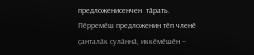предложенисенчен  тӑрать. Пӗрремӗш предложенин тӗп членӗ ҫанталӑк сулӑннӑ, иккӗмӗшӗн –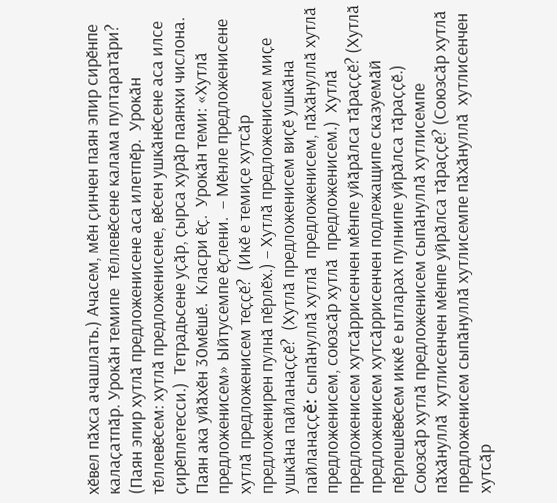хӗвел пӑхса ачашлать.) Ачасем, мӗн ҫинчен паян эпир сирӗнпе калаҫатпӑр. Урокӑн темипе  тӗллевӗсене калама пултаратӑри?  (Паян эпир хутлӑ предложенисене аса илетпӗр.  Урокӑн тӗллевӗсем: хутлӑ предложенисене, вӗсен ушкӑнӗсене аса илсе  ҫирӗплетесси.)  Тетрадьсене уҫӑр, ҫырса хурӑр паянхи числона. Паян ака уйӑхӗн 30мӗшӗ.  Класри ӗҫ.  Урокӑн теми: «Хутлӑ предложенисем» Ыйтусемпе ӗҫлени.  – Мӗнле предложенисене хутлӑ предложенисем теҫҫӗ?  (Икӗ е темиҫе хутсӑр предложенирен пулнӑ пӗрлӗх.) – Хутлӑ предложенисем миҫе ушкӑна пайланаҫҫӗ?  (Хутлӑ предложенисем виҫӗ ушкӑна пайланаҫҫĕ: сыпӑнуллӑ хутлӑ  предложенисем, пӑхӑнуллӑ хутлӑ предложенисем, союзсӑр хутлӑ  предложенисем.)  Хутлӑ предложенисем хутсӑррисенчен мӗнпе уйӑрӑлса тӑраҫҫӗ? (Хутлӑ предложенисем хутсӑррисенчен подлежащипе сказуемӑй  пӗрлешӗвӗсем иккӗ е ытларах пулнипе уйрӑлса тӑраҫҫӗ.)  Союзсӑр хутлӑ предложенисем сыпӑнуллӑ хутлисемпе пӑхӑнуллӑ  хутлисенчен мӗнпе уйрӑлса тӑраҫҫӗ? (Союзсӑр хутлӑ предложенисем сыпӑнуллӑ хутлисемпе пӑхӑнуллӑ  хутлисенчен хутсӑр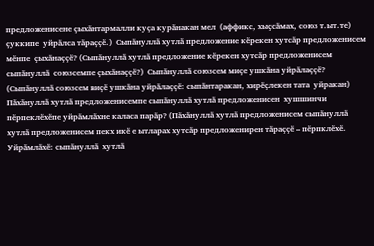предложенисене ҫыхӑнтармалли куҫа курӑнакан мел  (аффикс, хыҫсӑмах, союз т.ыт.те) ҫуккипе  уйрӑлса тӑраҫҫӗ.)  Сыпӑнуллӑ хутлӑ предложение кӗрекен хутсӑр предложенисем мӗнпе  ҫыхӑнаҫҫӗ? (Сыпӑнуллӑ хутлӑ предложение кӗрекен хутсӑр предложенисем сыпӑнуллӑ  союзсемпе ҫыхӑнаҫҫӗ?)  Сыпӑнуллӑ союзсем миҫе ушкӑна уйрӑлаҫҫӗ? (Сыпӑнуллӑ союзсем виҫӗ ушкӑна уйрӑлаҫҫӗ: сыпӑнтаракан, хирӗҫлекен тата  уйракан)  Пӑхӑнуллӑ хутлӑ предложенисемпе сыпӑнуллӑ хутлӑ предложенисен  хушшинчи пӗрпеклӗхӗпе уйрӑмлӑхне каласа парӑр? (Пӑхӑнуллӑ хутлӑ предложенисем сыпӑнуллӑ хутлӑ предложенисем пекх икӗ е ытларах хутсӑр предложенирен тӑраҫҫӗ – пӗрпклӗхӗ. Уйрӑмлӑхӗ: сыпӑнуллӑ  хутлӑ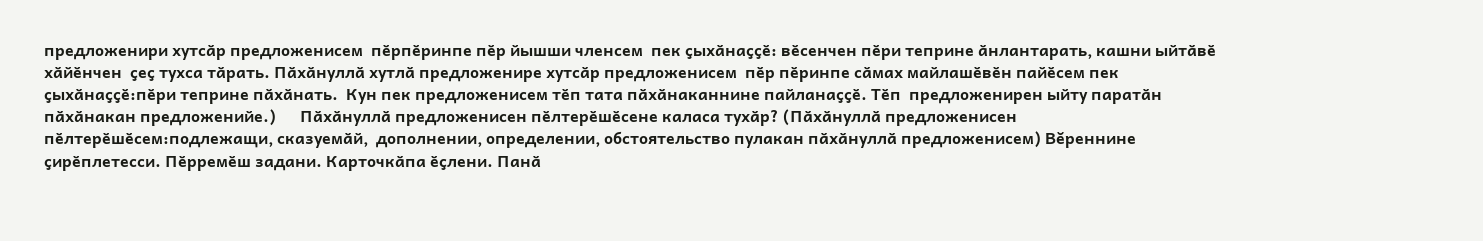предложенири хутсӑр предложенисем  пӗрпӗринпе пӗр йышши членсем  пек ҫыхӑнаҫҫӗ: вӗсенчен пӗри теприне ӑнлантарать, кашни ыйтӑвӗ хӑйӗнчен  ҫеҫ тухса тӑрать. Пӑхӑнуллӑ хутлӑ предложенире хутсӑр предложенисем  пӗр пӗринпе сӑмах майлашӗвӗн пайӗсем пек ҫыхӑнаҫҫӗ:пӗри теприне пӑхӑнать.  Кун пек предложенисем тӗп тата пӑхӑнаканнине пайланаҫҫӗ. Тӗп  предложенирен ыйту паратӑн пӑхӑнакан предложенийе.)      Пӑхӑнуллӑ предложенисен пӗлтерӗшӗсене каласа тухӑр? (Пӑхӑнуллӑ предложенисен пӗлтерӗшӗсем:подлежащи, сказуемӑй,  дополнении, определении, обстоятельство пулакан пӑхӑнуллӑ предложенисем) Вĕреннине ҫирӗплетесси. Пӗрремӗш задани. Карточкӑпа ӗҫлени. Панӑ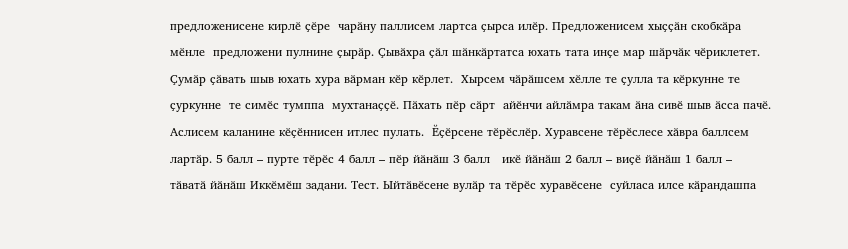предложенисене кирлӗ ҫӗре  чарӑну паллисем лартса ҫырса илӗр. Предложенисем хыҫҫӑн скобкӑра мӗнле  предложени пулнине ҫырӑр. Ҫывӑхра ҫӑл шӑнкӑртатса юхать тата инҫе мар шӑрчӑк чӗриклетет.   Ҫумӑр ҫӑвать шыв юхать хура вӑрман кӗр кӗрлет.  Хырсем чӑрӑшсем хӗлле те ҫулла та кӗркунне те ҫуркунне  те симӗс тумппа  мухтанаҫҫӗ. Пӑхать пӗр сӑрт  айӗнчи айлӑмра такам ӑна сивӗ шыв ӑсса пачӗ. Аслисем каланине кӗҫӗннисен итлес пулать.  Ӗҫӗрсене тӗрӗслӗр. Хуравсене тӗрӗслесе хӑвра баллсем лартӑр. 5 балл – пурте тӗрӗс 4 балл – пӗр йӑнӑш 3 балл   икӗ йӑнӑш 2 балл – виҫӗ йӑнӑш 1 балл – тӑватӑ йӑнӑш Иккӗмӗш задани. Тест. Ыйтӑвӗсене вулӑр та тӗрӗс хуравӗсене  суйласа илсе кӑрандашпа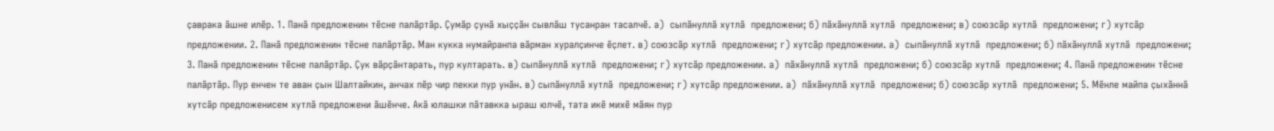ҫаврака ӑшне илӗр. 1. Панӑ предложенин тӗсне палӑртӑр. Ҫумӑр ҫунӑ хыҫҫӑн сывлӑш тусанран тасалчӗ. а)  сыпӑнуллӑ хутлӑ  предложени; б) пӑхӑнуллӑ хутлӑ  предложени; в) союзсӑр хутлӑ  предложени; г) хутсӑр предложении. 2. Панӑ предложенин тӗсне палӑртӑр. Ман кукка нумайранпа вӑрман хуралҫинче ӗҫлет. в) союзсӑр хутлӑ  предложени; г) хутсӑр предложении. а)  сыпӑнуллӑ хутлӑ  предложени; б) пӑхӑнуллӑ хутлӑ  предложени; 3. Панӑ предложенин тӗсне палӑртӑр. Ҫук вӑрҫӑнтарать, пур култарать. в) сыпӑнуллӑ хутлӑ  предложени; г) хутсӑр предложении. а)  пӑхӑнуллӑ хутлӑ  предложени; б) союзсӑр хутлӑ  предложени; 4. Панӑ предложенин тӗсне палӑртӑр. Пур енчен те аван ҫын Шалтайкин, анчах пӗр чир пекки пур унӑн. в) сыпӑнуллӑ хутлӑ  предложени; г) хутсӑр предложении. а)  пӑхӑнуллӑ хутлӑ  предложени; б) союзсӑр хутлӑ  предложени; 5. Мӗнле майпа ҫыхӑннӑ хутсӑр предложенисем хутлӑ предложени ӑшӗнче. Акӑ юлашки пӑтавкка ыраш юлчӗ, тата икӗ михӗ мӑян пур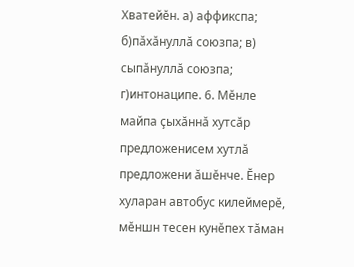Хватейӗн. а) аффикспа; б)пӑхӑнуллӑ союзпа; в) сыпӑнуллӑ союзпа; г)интонаципе. 6. Мӗнле майпа ҫыхӑннӑ хутсӑр предложенисем хутлӑ предложени ӑшӗнче. Ӗнер хуларан автобус килеймерӗ, мӗншн тесен кунӗпех тӑман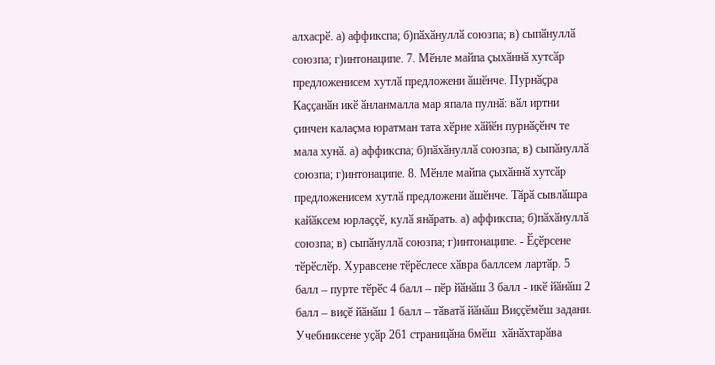алхасрӗ. а) аффикспа; б)пӑхӑнуллӑ союзпа; в) сыпӑнуллӑ союзпа; г)интонаципе. 7. Мӗнле майпа ҫыхӑннӑ хутсӑр предложенисем хутлӑ предложени ӑшӗнче. Пурнӑҫра Каҫҫанӑн икӗ ӑнланмалла мар япала пулнӑ: вӑл иртни ҫинчен калаҫма юратман тата хӗрне хӑйӗн пурнӑҫӗнч те мала хунӑ. а) аффикспа; б)пӑхӑнуллӑ союзпа; в) сыпӑнуллӑ союзпа; г)интонаципе. 8. Мӗнле майпа ҫыхӑннӑ хутсӑр предложенисем хутлӑ предложени ӑшӗнче. Тӑрӑ сывлӑшра кайӑксем юрлаҫҫӗ, кулӑ янӑрать. а) аффикспа; б)пӑхӑнуллӑ союзпа; в) сыпӑнуллӑ союзпа; г)интонаципе. - Ӗҫӗрсене тӗрӗслӗр. Хуравсене тӗрӗслесе хӑвра баллсем лартӑр. 5 балл – пурте тӗрӗс 4 балл – пӗр йӑнӑш 3 балл - икӗ йӑнӑш 2 балл – виҫӗ йӑнӑш 1 балл – тӑватӑ йӑнӑш Виҫҫӗмӗш задани. Учебниксене уҫӑр 261 страницӑна 6мӗш  хӑнӑхтарӑва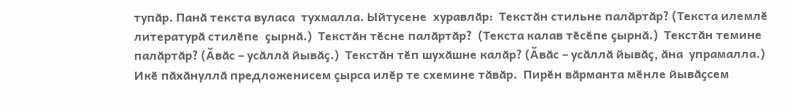тупӑр. Панӑ текста вуласа  тухмалла. Ыйтусене  хуравлӑр:  Текстӑн стильне палӑртӑр? (Текста илемлӗ литературӑ стилӗпе  ҫырнӑ.)  Текстӑн тӗсне палӑртӑр?  (Текста калав тӗсӗпе ҫырнӑ.)  Текстӑн темине палӑртӑр? (Ӑвӑс – усӑллӑ йывӑҫ.)  Текстӑн тӗп шухӑшне калӑр? (Ӑвӑс – усӑллӑ йывӑҫ, ӑна  упрамалла.)  Икӗ пӑхӑнуллӑ предложенисем ҫырса илӗр те схемине тӑвӑр.  Пирӗн вӑрманта мӗнле йывӑҫсем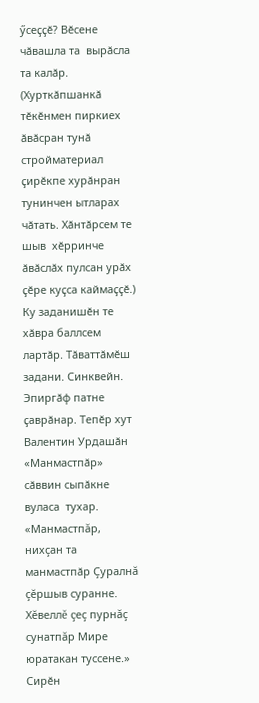ӳсеҫҫӗ? Вӗсене чӑвашла та  вырӑсла та калӑр. (Хурткӑпшанкӑ  тӗкӗнмен пиркиех ӑвӑсран тунӑ стройматериал  ҫирӗкпе хурӑнран тунинчен ытларах чӑтать. Хӑнтӑрсем те шыв  хӗрринче ӑвӑслӑх пулсан урӑх ҫӗре куҫса каймаҫҫӗ.)  Ку заданишӗн те хӑвра баллсем лартӑр. Тӑваттӑмӗш задани. Синквейн. Эпиргӑф патне ҫаврӑнар. Тепӗр хут Валентин Урдашӑн «Манмастпӑр» сӑввин сыпӑкне вуласа  тухар.   «Манмастпăр, нихçан та манмастпӑр Çуралнă çĕршыв суранне. Хĕвеллĕ çеç пурнăç сунатпăр Мире юратакан туссене.»   Сирӗн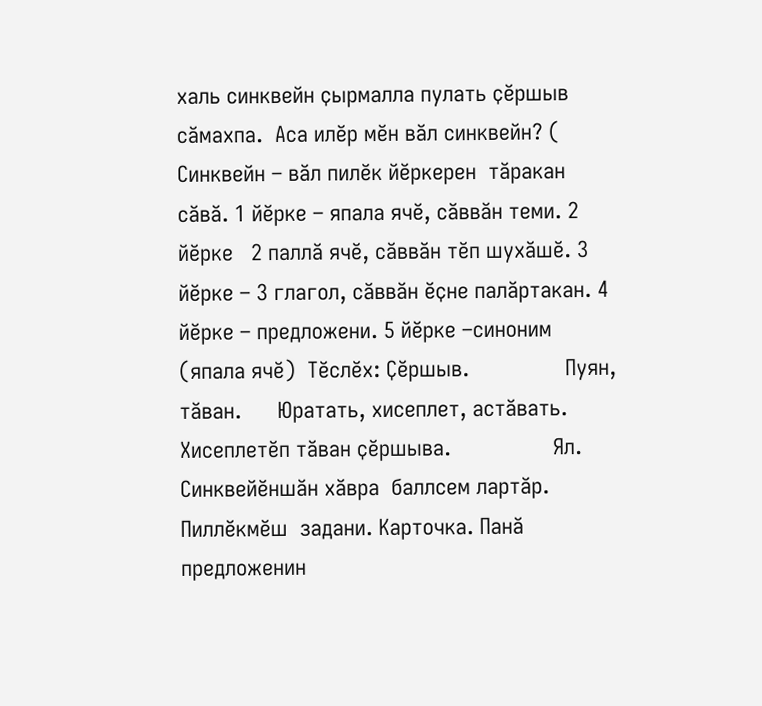халь синквейн ҫырмалла пулать ҫӗршыв сӑмахпа.  Аса илӗр мӗн вӑл синквейн? ( Синквейн – вӑл пилӗк йӗркерен  тӑракан сӑвӑ. 1 йӗрке – япала ячӗ, сӑввӑн теми. 2 йӗрке   2 паллӑ ячӗ, сӑввӑн тӗп шухӑшӗ. 3 йӗрке – 3 глагол, сӑввӑн ӗҫне палӑртакан. 4 йӗрке – предложени. 5 йӗрке –синоним (япала ячӗ)  Тӗслӗх: Ҫӗршыв.                Пуян, тӑван.      Юратать, хисеплет, астӑвать.                 Хисеплетӗп тӑван ҫӗршыва.                 Ял.   Синквейӗншӑн хӑвра  баллсем лартӑр. Пиллӗкмӗш  задани. Карточка. Панӑ предложенин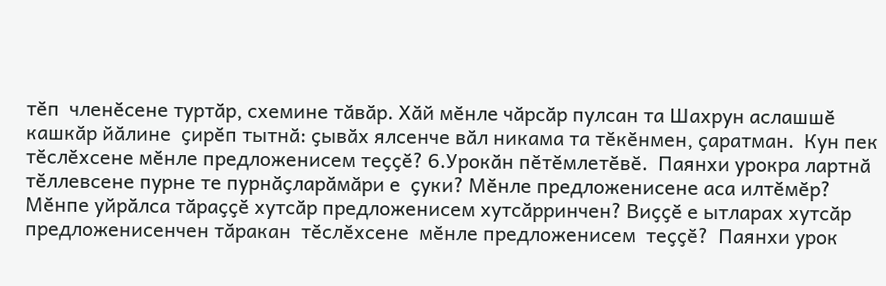тӗп  членӗсене туртӑр, схемине тӑвӑр. Хӑй мӗнле чӑрсӑр пулсан та Шахрун аслашшӗ кашкӑр йӑлине  ҫирӗп тытнӑ: ҫывӑх ялсенче вӑл никама та тӗкӗнмен, ҫаратман.  Кун пек тӗслӗхсене мӗнле предложенисем теҫҫӗ? 6.Урокӑн пӗтӗмлетӗвӗ.  Паянхи урокра лартнӑ тӗллевсене пурне те пурнӑҫларӑмӑри е  ҫуки? Мӗнле предложенисене аса илтӗмӗр?  Мӗнпе уйрӑлса тӑраҫҫӗ хутсӑр предложенисем хутсӑрринчен? Виҫҫӗ е ытларах хутсӑр предложенисенчен тӑракан  тӗслӗхсене  мӗнле предложенисем  теҫҫӗ?  Паянхи урок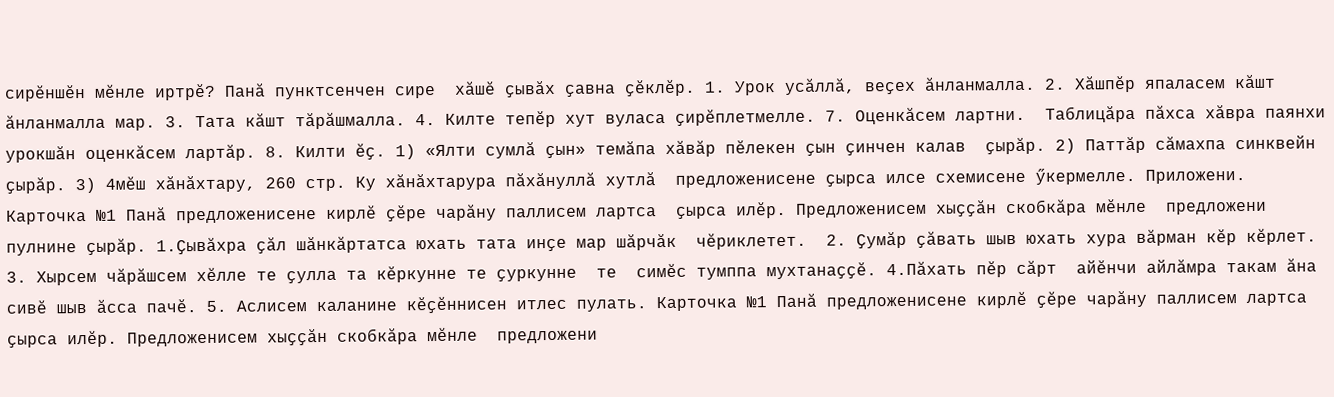сирӗншӗн мӗнле иртрӗ? Панӑ пунктсенчен сире  хӑшӗ ҫывӑх ҫавна ҫӗклӗр. 1. Урок усӑллӑ, веҫех ӑнланмалла. 2. Хӑшпӗр япаласем кӑшт  ӑнланмалла мар. 3. Тата кӑшт тӑрӑшмалла. 4. Килте тепӗр хут вуласа ҫирӗплетмелле. 7. Оценкӑсем лартни.  Таблицӑра пӑхса хӑвра паянхи урокшӑн оценкӑсем лартӑр. 8. Килти ӗҫ. 1) «Ялти сумлӑ ҫын» темӑпа хӑвӑр пӗлекен ҫын ҫинчен калав  ҫырӑр. 2) Паттӑр сӑмахпа синквейн ҫырӑр. 3) 4мӗш хӑнӑхтару, 260 стр. Ку хӑнӑхтарура пӑхӑнуллӑ хутлӑ  предложенисене ҫырса илсе схемисене ӳкермелле. Приложени. Карточка №1 Панӑ предложенисене кирлӗ ҫӗре чарӑну паллисем лартса  ҫырса илӗр. Предложенисем хыҫҫӑн скобкӑра мӗнле  предложени пулнине ҫырӑр. 1.Ҫывӑхра ҫӑл шӑнкӑртатса юхать тата инҫе мар шӑрчӑк  чӗриклетет.  2. Ҫумӑр ҫӑвать шыв юхать хура вӑрман кӗр кӗрлет. 3. Хырсем чӑрӑшсем хӗлле те ҫулла та кӗркунне те ҫуркунне  те  симӗс тумппа мухтанаҫҫӗ. 4.Пӑхать пӗр сӑрт  айӗнчи айлӑмра такам ӑна сивӗ шыв ӑсса пачӗ. 5. Аслисем каланине кӗҫӗннисен итлес пулать. Карточка №1 Панӑ предложенисене кирлӗ ҫӗре чарӑну паллисем лартса  ҫырса илӗр. Предложенисем хыҫҫӑн скобкӑра мӗнле  предложени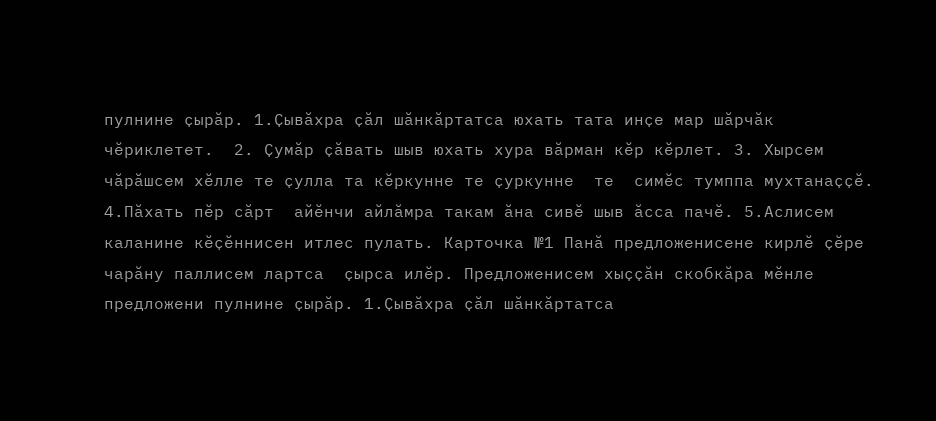пулнине ҫырӑр. 1.Ҫывӑхра ҫӑл шӑнкӑртатса юхать тата инҫе мар шӑрчӑк  чӗриклетет.  2. Ҫумӑр ҫӑвать шыв юхать хура вӑрман кӗр кӗрлет. 3. Хырсем чӑрӑшсем хӗлле те ҫулла та кӗркунне те ҫуркунне  те  симӗс тумппа мухтанаҫҫӗ. 4.Пӑхать пӗр сӑрт  айӗнчи айлӑмра такам ӑна сивӗ шыв ӑсса пачӗ. 5.Аслисем каланине кӗҫӗннисен итлес пулать. Карточка №1 Панӑ предложенисене кирлӗ ҫӗре чарӑну паллисем лартса  ҫырса илӗр. Предложенисем хыҫҫӑн скобкӑра мӗнле  предложени пулнине ҫырӑр. 1.Ҫывӑхра ҫӑл шӑнкӑртатса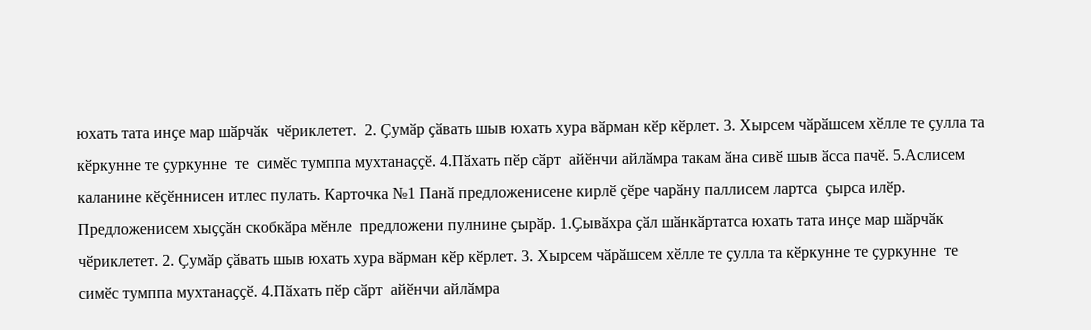юхать тата инҫе мар шӑрчӑк  чӗриклетет.  2. Ҫумӑр ҫӑвать шыв юхать хура вӑрман кӗр кӗрлет. 3. Хырсем чӑрӑшсем хӗлле те ҫулла та кӗркунне те ҫуркунне  те  симӗс тумппа мухтанаҫҫӗ. 4.Пӑхать пӗр сӑрт  айӗнчи айлӑмра такам ӑна сивӗ шыв ӑсса пачӗ. 5.Аслисем каланине кӗҫӗннисен итлес пулать. Карточка №1 Панӑ предложенисене кирлӗ ҫӗре чарӑну паллисем лартса  ҫырса илӗр. Предложенисем хыҫҫӑн скобкӑра мӗнле  предложени пулнине ҫырӑр. 1.Ҫывӑхра ҫӑл шӑнкӑртатса юхать тата инҫе мар шӑрчӑк  чӗриклетет. 2. Ҫумӑр ҫӑвать шыв юхать хура вӑрман кӗр кӗрлет. 3. Хырсем чӑрӑшсем хӗлле те ҫулла та кӗркунне те ҫуркунне  те  симӗс тумппа мухтанаҫҫӗ. 4.Пӑхать пӗр сӑрт  айӗнчи айлӑмра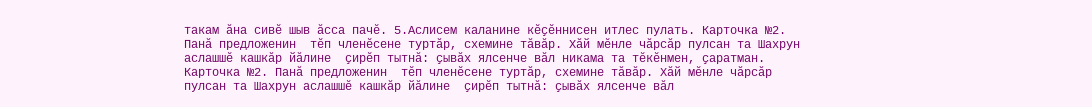такам ӑна сивӗ шыв ӑсса пачӗ. 5.Аслисем каланине кӗҫӗннисен итлес пулать. Карточка №2. Панӑ предложенин  тӗп членӗсене туртӑр, схемине тӑвӑр. Хӑй мӗнле чӑрсӑр пулсан та Шахрун аслашшӗ кашкӑр йӑлине  ҫирӗп тытнӑ: ҫывӑх ялсенче вӑл никама та тӗкӗнмен, ҫаратман. Карточка №2. Панӑ предложенин  тӗп членӗсене туртӑр, схемине тӑвӑр. Хӑй мӗнле чӑрсӑр пулсан та Шахрун аслашшӗ кашкӑр йӑлине  ҫирӗп тытнӑ: ҫывӑх ялсенче вӑл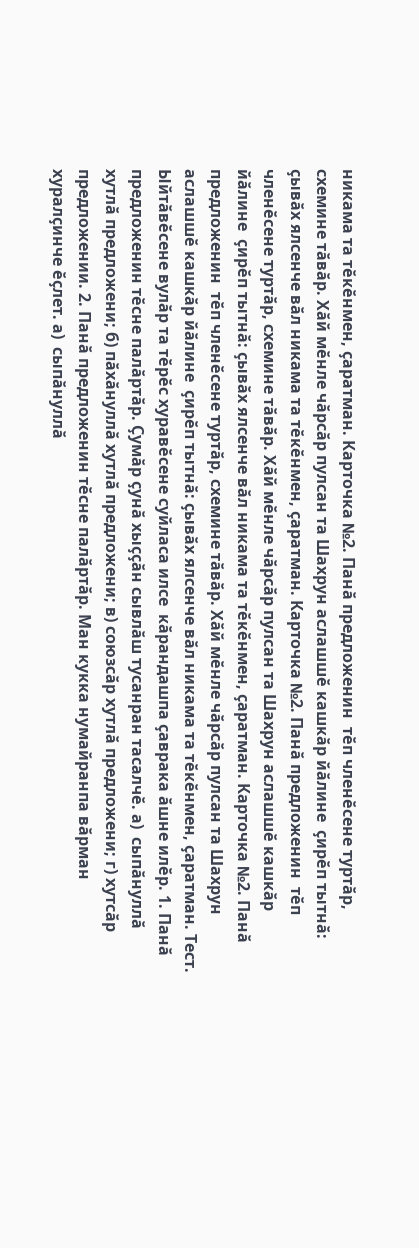никама та тӗкӗнмен, ҫаратман. Карточка №2. Панӑ предложенин  тӗп членӗсене туртӑр, схемине тӑвӑр. Хӑй мӗнле чӑрсӑр пулсан та Шахрун аслашшӗ кашкӑр йӑлине  ҫирӗп тытнӑ: ҫывӑх ялсенче вӑл никама та тӗкӗнмен, ҫаратман. Карточка №2. Панӑ предложенин  тӗп членӗсене туртӑр, схемине тӑвӑр. Хӑй мӗнле чӑрсӑр пулсан та Шахрун аслашшӗ кашкӑр йӑлине  ҫирӗп тытнӑ: ҫывӑх ялсенче вӑл никама та тӗкӗнмен, ҫаратман. Карточка №2. Панӑ предложенин  тӗп членӗсене туртӑр, схемине тӑвӑр. Хӑй мӗнле чӑрсӑр пулсан та Шахрун аслашшӗ кашкӑр йӑлине  ҫирӗп тытнӑ: ҫывӑх ялсенче вӑл никама та тӗкӗнмен, ҫаратман. Тест. Ыйтӑвӗсене вулӑр та тӗрӗс хуравӗсене суйласа илсе  кӑрандашпа ҫаврака ӑшне илӗр. 1. Панӑ предложенин тӗсне палӑртӑр. Ҫумӑр ҫунӑ хыҫҫӑн сывлӑш тусанран тасалчӗ. а)  сыпӑнуллӑ хутлӑ предложени; б) пӑхӑнуллӑ хутлӑ предложени; в) союзсӑр хутлӑ предложени; г) хутсӑр предложении. 2. Панӑ предложенин тӗсне палӑртӑр. Ман кукка нумайранпа вӑрман хуралҫинче ӗҫлет. а)  сыпӑнуллӑ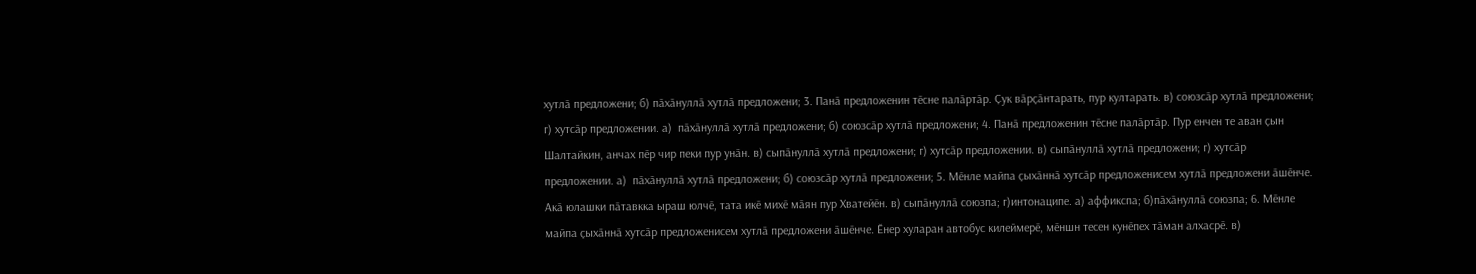хутлӑ предложени; б) пӑхӑнуллӑ хутлӑ предложени; 3. Панӑ предложенин тӗсне палӑртӑр. Ҫук вӑрҫӑнтарать, пур култарать. в) союзсӑр хутлӑ предложени; г) хутсӑр предложении. а)  пӑхӑнуллӑ хутлӑ предложени; б) союзсӑр хутлӑ предложени; 4. Панӑ предложенин тӗсне палӑртӑр. Пур енчен те аван ҫын Шалтайкин, анчах пӗр чир пеки пур унӑн. в) сыпӑнуллӑ хутлӑ предложени; г) хутсӑр предложении. в) сыпӑнуллӑ хутлӑ предложени; г) хутсӑр предложении. а)  пӑхӑнуллӑ хутлӑ предложени; б) союзсӑр хутлӑ предложени; 5. Мӗнле майпа ҫыхӑннӑ хутсӑр предложенисем хутлӑ предложени ӑшӗнче. Акӑ юлашки пӑтавкка ыраш юлчӗ, тата икӗ михӗ мӑян пур Хватейӗн. в) сыпӑнуллӑ союзпа; г)интонаципе. а) аффикспа; б)пӑхӑнуллӑ союзпа; 6. Мӗнле майпа ҫыхӑннӑ хутсӑр предложенисем хутлӑ предложени ӑшӗнче. Ӗнер хуларан автобус килеймерӗ, мӗншн тесен кунӗпех тӑман алхасрӗ. в)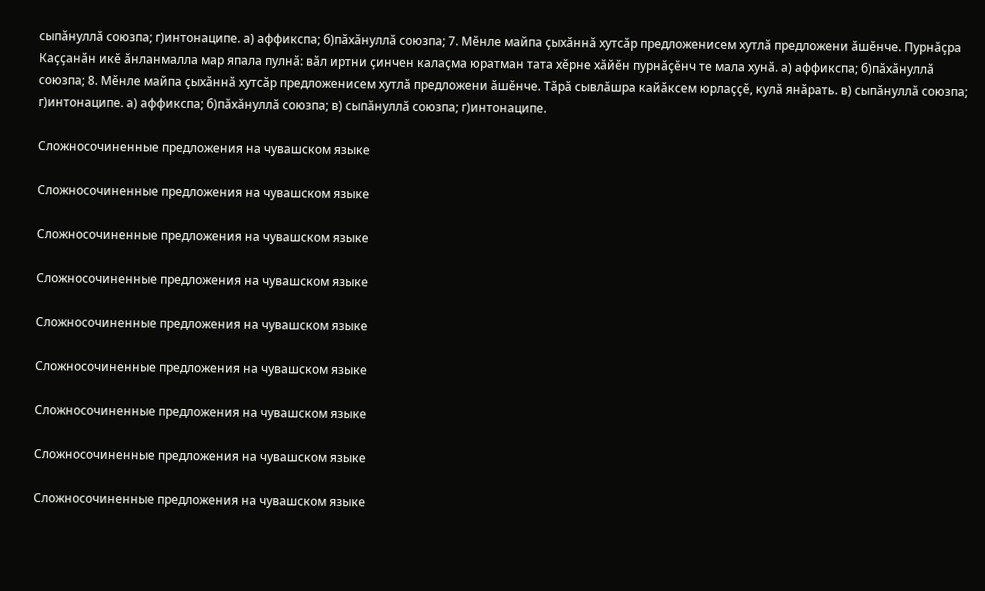сыпӑнуллӑ союзпа; г)интонаципе. а) аффикспа; б)пӑхӑнуллӑ союзпа; 7. Мӗнле майпа ҫыхӑннӑ хутсӑр предложенисем хутлӑ предложени ӑшӗнче. Пурнӑҫра Каҫҫанӑн икӗ ӑнланмалла мар япала пулнӑ: вӑл иртни ҫинчен калаҫма юратман тата хӗрне хӑйӗн пурнӑҫӗнч те мала хунӑ. а) аффикспа; б)пӑхӑнуллӑ союзпа; 8. Мӗнле майпа ҫыхӑннӑ хутсӑр предложенисем хутлӑ предложени ӑшӗнче. Тӑрӑ сывлӑшра кайӑксем юрлаҫҫӗ, кулӑ янӑрать. в) сыпӑнуллӑ союзпа; г)интонаципе. а) аффикспа; б)пӑхӑнуллӑ союзпа; в) сыпӑнуллӑ союзпа; г)интонаципе.

Сложносочиненные предложения на чувашском языке

Сложносочиненные предложения на чувашском языке

Сложносочиненные предложения на чувашском языке

Сложносочиненные предложения на чувашском языке

Сложносочиненные предложения на чувашском языке

Сложносочиненные предложения на чувашском языке

Сложносочиненные предложения на чувашском языке

Сложносочиненные предложения на чувашском языке

Сложносочиненные предложения на чувашском языке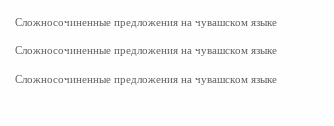Сложносочиненные предложения на чувашском языке

Сложносочиненные предложения на чувашском языке

Сложносочиненные предложения на чувашском языке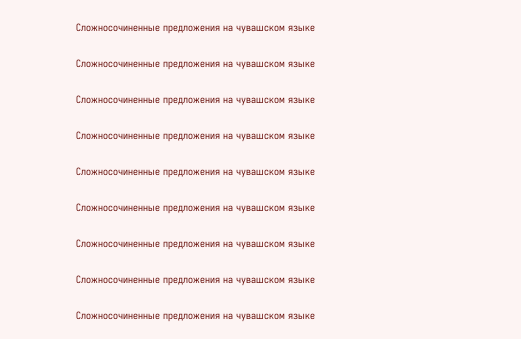Сложносочиненные предложения на чувашском языке

Сложносочиненные предложения на чувашском языке

Сложносочиненные предложения на чувашском языке

Сложносочиненные предложения на чувашском языке

Сложносочиненные предложения на чувашском языке

Сложносочиненные предложения на чувашском языке

Сложносочиненные предложения на чувашском языке

Сложносочиненные предложения на чувашском языке

Сложносочиненные предложения на чувашском языке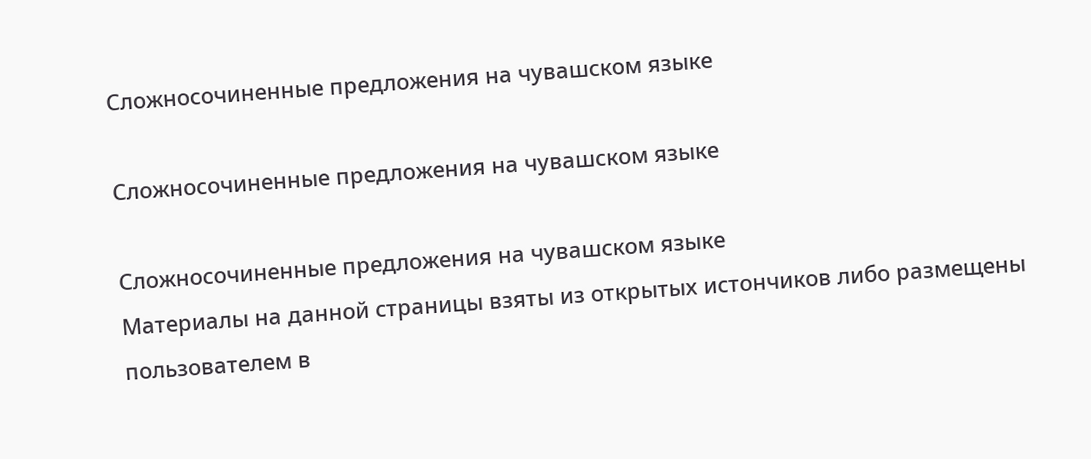Сложносочиненные предложения на чувашском языке

Сложносочиненные предложения на чувашском языке

Сложносочиненные предложения на чувашском языке
Материалы на данной страницы взяты из открытых истончиков либо размещены пользователем в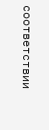соответствии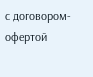с договором-офертой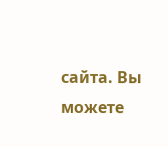сайта. Вы можете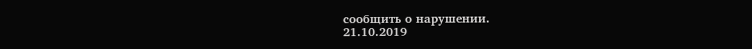сообщить о нарушении.
21.10.2019